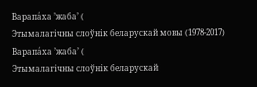Варапа́ха ’жаба’ (
Этымалагічны слоўнік беларускай мовы (1978-2017)
Варапа́ха ’жаба’ (
Этымалагічны слоўнік беларускай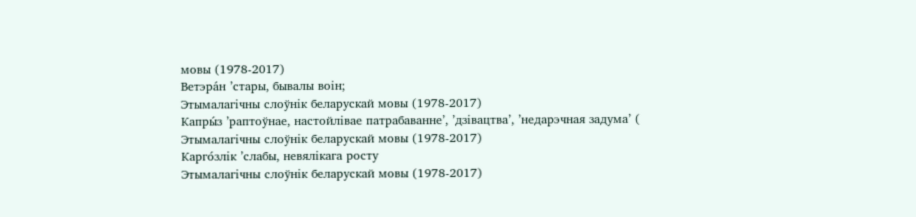мовы (1978-2017)
Ветэра́н ’стары, бывалы воін;
Этымалагічны слоўнік беларускай мовы (1978-2017)
Капры́з ’раптоўнае, настойлівае патрабаванне’, ’дзівацтва’, ’недарэчная задума’ (
Этымалагічны слоўнік беларускай мовы (1978-2017)
Карго́злік ’слабы, невялікага росту
Этымалагічны слоўнік беларускай мовы (1978-2017)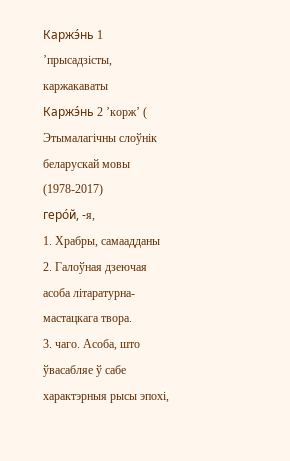Каржэ́нь 1 ’прысадзісты, каржакаваты
Каржэ́нь 2 ’корж’ (
Этымалагічны слоўнік беларускай мовы (1978-2017)
геро́й, -я,
1. Храбры, самаадданы
2. Галоўная дзеючая асоба літаратурна-мастацкага твора.
3. чаго. Асоба, што ўвасабляе ў сабе характэрныя рысы эпохі,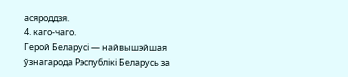асяроддзя.
4. каго-чаго.
Герой Беларусі — найвышэйшая ўзнагарода Рэспублікі Беларусь за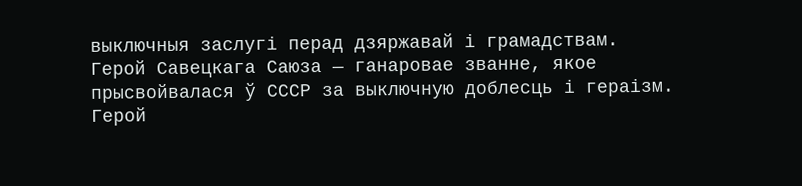выключныя заслугі перад дзяржавай і грамадствам.
Герой Савецкага Саюза — ганаровае званне, якое прысвойвалася ў СССР за выключную доблесць і гераізм.
Герой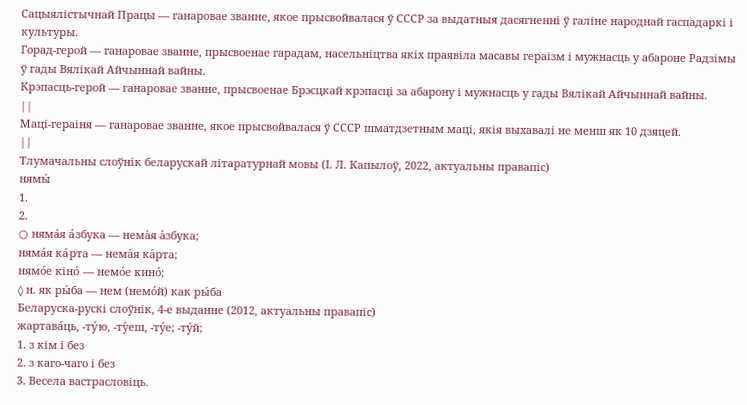Сацыялістычнай Працы — ганаровае званне, якое прысвойвалася ў СССР за выдатныя дасягненні ў галіне народнай гаспадаркі і культуры.
Горад-герой — ганаровае званне, прысвоенае гарадам, насельніцтва якіх праявіла масавы гераізм і мужнасць у абароне Радзімы ў гады Вялікай Айчыннай вайны.
Крэпасць-герой — ганаровае званне, прысвоенае Брэсцкай крэпасці за абарону і мужнасць у гады Вялікай Айчыннай вайны.
||
Маці-гераіня — ганаровае званне, якое прысвойвалася ў СССР шматдзетным маці, якія выхавалі не менш як 10 дзяцей.
||
Тлумачальны слоўнік беларускай літаратурнай мовы (І. Л. Капылоў, 2022, актуальны правапіс)
нямы́
1.
2.
○ няма́я а́збука — нема́я а́збука;
няма́я ка́рта — нема́я ка́рта;
нямо́е кіно́ — немо́е кино́;
◊ н. як ры́ба — нем (немо́й) как ры́ба
Беларуска-рускі слоўнік, 4-е выданне (2012, актуальны правапіс)
жартава́ць, -ту́ю, -ту́еш, -ту́е; -ту́й;
1. з кім і без
2. з каго-чаго і без
3. Весела вастрасловіць.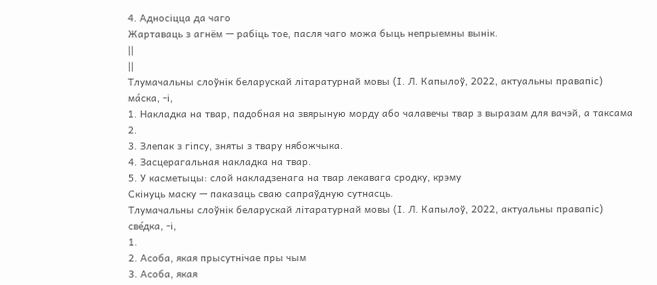4. Адносіцца да чаго
Жартаваць з агнём — рабіць тое, пасля чаго можа быць непрыемны вынік.
||
||
Тлумачальны слоўнік беларускай літаратурнай мовы (І. Л. Капылоў, 2022, актуальны правапіс)
ма́ска, -і,
1. Накладка на твар, падобная на звярыную морду або чалавечы твар з выразам для вачэй, а таксама
2.
3. Злепак з гіпсу, зняты з твару нябожчыка.
4. Засцерагальная накладка на твар.
5. У касметыцы: слой накладзенага на твар лекавага сродку, крэму
Скінуць маску — паказаць сваю сапраўдную сутнасць.
Тлумачальны слоўнік беларускай літаратурнай мовы (І. Л. Капылоў, 2022, актуальны правапіс)
све́дка, -і,
1.
2. Асоба, якая прысутнічае пры чым
3. Асоба, якая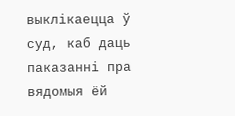выклікаецца ў суд, каб даць паказанні пра вядомыя ёй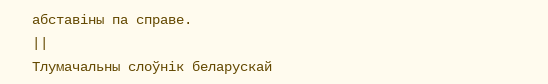абставіны па справе.
||
Тлумачальны слоўнік беларускай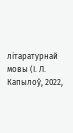літаратурнай мовы (І. Л. Капылоў, 2022,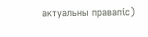актуальны правапіс)